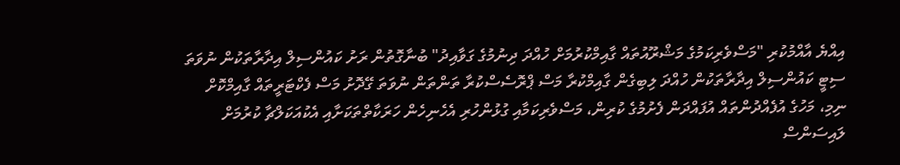އިއްޔެ އާއްމުކުރި "މަސްވެރިކަމުގެ މަޝްރޫއުތައް ގާއިމްކުރުމަށް ހުއްދަ ދިނުމުގެ ގަވާއިދު" ބުނާގޮތުން ރަށު ކައުންސިލް އިދާރާތަކުން ނުވަތަ ސިޓީ ކައުންސިލް އިދާރާތަކުން ހުއްދަ ލިބިގެން ގާއިމްކުރާ މަސް ޕްރޮސެސްކުރާ ތަންތަން ނުވަތަ ގޭދޮށު މަސް ފެކްޓަރީތައް ގާއިމްކޮށް ނިމި، މަހުގެ އުފެއްދުންތައް އުފައްދަން ފެށުމުގެ ކުރިން، މަސްވެރިކަމާއި ގުޅުންހުރި އެހެނިހެން ހަރަކާތްތަކަށާއި އެކުއަކަލްޗާ ކުރުމަށް ލައިސަންސް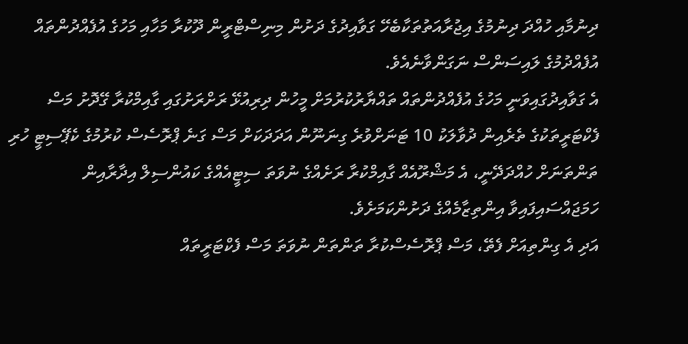ދިނުމާއި ހުއްދަ ދިނުމުގެ އިޖުރާއަތުތަކާބެހޭ ގަވާއިދުގެ ދަށުން މިނިސްޓްރީން ދޫކުރާ މަހާއި މަހުގެ އުފެއްދުންތައް އުފެއްދުމުގެ ލައިސަންސް ނަގަންވާނެއެވެ.
އެ ގަވާއިދުގައިވަނީ މަހުގެ އުފެއްދުންތައް ތައްޔާރުކުރުމަށް މީހުން ދިރިއުޅޭ ރަށްރަށުގައި ގާއިމްކުރާ ގޭދޮށު މަސް ފެކްޓަރީތަކުގެ ތެރެއިން ދުވާލަކު 10 ޓަނަށްވުރެ ގިނަނޫން އަދަދަކަށް މަސް ގަނެ ޕްރޮސެސް ކުރުމުގެ ކެޕޭސިޓީ ހުރި ތަންތަނަށް ހުއްދަދޭނީ، އެ މަޝްރޫއެއް ގާއިމްކުރާ ރަށެއްގެ ނުވަތަ ސިޓީއެއްގެ ކައުންސިލް އިދާރާއިން ހަމަޖައްސައިފައިވާ އިންތިޒާމެއްގެ ދަށުންކަމަށެވެ.
އަދި އެ ގިންތިއަށް ފެތޭ، މަސް ޕްރޮސެސްކުރާ ތަންތަން ނުވަތަ މަސް ފެކްޓަރީތައް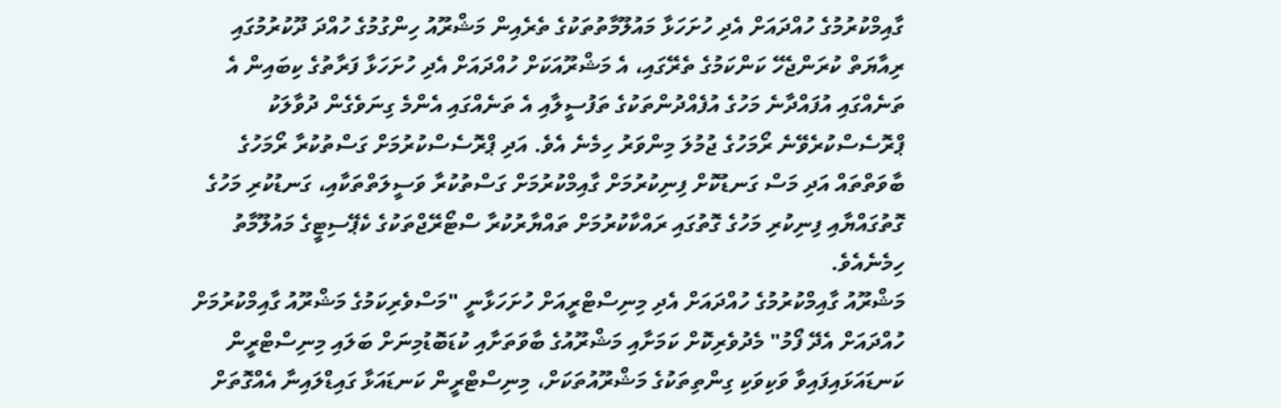ގާއިމްކުރުމުގެ ހުއްދައަށް އެދި ހުށަހަޅާ މައުލޫމާތުތަކުގެ ތެރެއިން މަޝްރޫއު ހިންގުމުގެ ހުއްދަ ދޫކުރުމުގައި ރިއާޔަތް ކުރަންޖެހޭ ކަންކަމުގެ ތެރޭގައި، އެ މަޝްރޫއަކަށް ހުއްދައަށް އެދި ހުށަހަޅާ ފަރާތުގެ ކިބައިން އެ ތަނެއްގައި އުފައްދާނެ މަހުގެ އުފެއްދުންތަކުގެ ތަފުސީލާއި އެ ތަނެއްގައި އެންމެ ގިނަވެގެން ދުވާލަކު ޕްރޮސެސްކުރެވޭނެ ރޯމަހުގެ ޖުމުލަ މިންވަރު ހިމެނެ އެވެ. އަދި ޕްރޮސެސްކުރުމަށް ގަސްތުކުރާ ރޯމަހުގެ ބާވަތްތައް އަދި މަސް ގަނޑުކޮށް ފިނިކުރުމަށް ގާއިމްކުރުމަށް ގަސްތުކުރާ ވަސީލަތްތަކާއި، ގަނޑުކުރި މަހުގެ ގޮތުގައްޔާއި ފިނިކުރި މަހުގެ ގޮތުގައި ރައްކާކުރުމަށް ތައްޔާރުކުރާ ސްޓޯރޭޖްތަކުގެ ކެޕޭސިޓީގެ މައުލޫމާތު ހިމެނެއެވެ.
މަޝްރޫއު ގާއިމްކުރުމުގެ ހުއްދައަށް އެދި މިނިސްޓްރީއަށް ހުށަހަޅާނީ "މަސްވެރިކަމުގެ މަޝްރޫއު ގާއިމްކުރުމަށް ހުއްދައަށް އެދޭ ފޯމު" މެދުވެރިކޮށް ކަމަށާއި މަޝްރޫއުގެ ބާވަތަށާއި ކުޑަބޮޑުމިނަށް ބަލައި މިނިސްޓްރީން ކަނޑައަޅައިފައިވާ ވަކިވަކި ގިންތިތަކުގެ މަޝްރޫއުތަކަށް، މިނިސްޓްރީން ކަނޑައަޅާ ގައިޑްލައިނާ އެއްގޮތަށް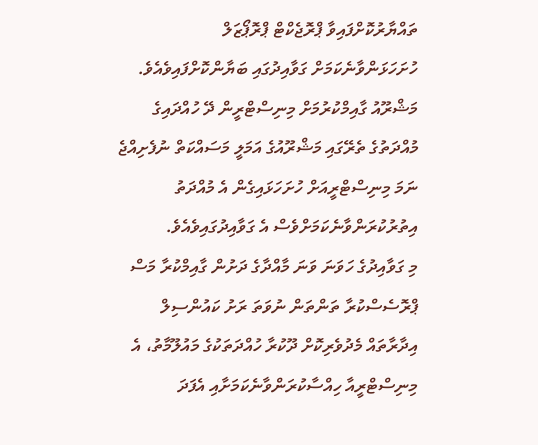ތައްޔާރުކޮށްފައިވާ ޕްރޮޖެކްޓް ޕްރޮޕޯޒަލް ހުށަހަޅަންވާނެކަމަށް ގަވާއިދުގައި ބަޔާންކޮށްފައިވެއެވެ.
މަޝްރޫއު ގާއިމްކުރުމަށް މިނިސްޓްރީން ދޭ ހުއްދައިގެ މުއްދަތުގެ ތެރޭގައި މަޝްރޫއުގެ އަމަލީ މަސައްކަތް ނުފެށިއްޖެ ނަމަ މިނިސްޓްރީއަށް ހުށަހަޅައިގެން އެ މުއްދަތު އިތުރުކުރަންވާނެކަމަށްވެސް އެ ގަވާއިދުގައިވެއެވެ.
މި ގަވާއިދުގެ ހަވަނަ ވަނަ މާއްދާގެ ދަށުން ގާއިމްކުރާ މަސް ޕްރޮސެސްކުރާ ތަންތަން ނުވަތަ ރަށު ކައުންސިލް އިދާރާތައް މެދުވެރިކޮށް ދޫކުރާ ހުއްދަތަކުގެ މައުލޫމާތު، އެ މިނިސްޓްރީއާ ހިއްސާކުރަންވާނެކަމަށާއި އެފަދަ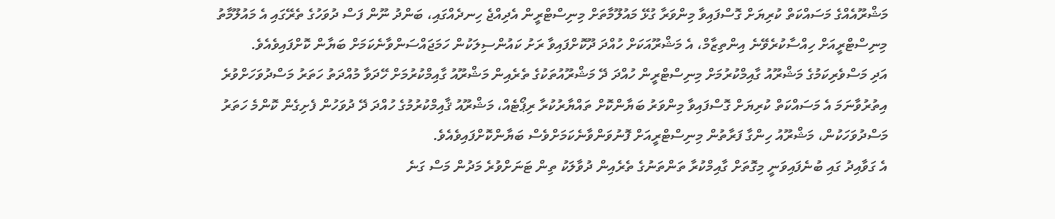މަޝްރޫއެއްގެ މަސައްކަތް ކުރިޔަށް ގޮސްފައިވާ މިންވަރާ ގުޅޭ މައުލޫމާތަށް މިނިސްޓްރީން އެދިއްޖެ ހިނދެއްގައި، ބަންދު ނޫން ފަސް ދުވަހުގެ ތެރޭގައި އެ މައުލޫމާތު މިނިސްޓްރީއަށް ހިއްސާކުރެވޭނެ އިންތިޒާމް، އެ މަޝްރޫއަކަށް ހުއްދަ ދޫކޮށްފައިވާ ރަށު ކައުންސިލަކުން ހަމަޖައްސަންވާނެކަމަށް ބަޔާން ކޮށްފައިވެއެވެ.
އަދި މަސްވެރިކަމުގެ މަޝްރޫއު ގާއިމްކުރުމަށް މިނިސްޓްރީން ހުއްދަ ދޭ މަޝްރޫއުތަކުގެ ތެރެއިން މަޝްރޫއު ގާއިމްކުރުމަށް ހޭދަވާ މުއްދަތު ހަތަރު މަސްދުވަހަށްވުރެ އިތުރުވާނަމަ އެ މަސައްކަތް ކުރިޔަށް ގޮސްފައިވާ މިންވަރު ބަޔާންކޮށް ތައްޔާރުކުރާ ރިޕޯޓެއް، މަޝްރޫއު ޤާއިމްކުރުމުގެ ހުއްދަ ދޭ ދުވަހުން ފެށިގެން ކޮންމެ ހަތަރު މަސްދުވަހަކުން، މަޝްރޫއު ހިންގާ ފަރާތުން މިނިސްޓްރީއަށް ފޮނުވަންވާނެކަމަށްވެސް ބަޔާންކޮށްފައިވެއެވެ.
އެ ގަވާއިދު ގައި ބުނެފައިވަނީ މިގޮތަށް ގާއިމްކުރާ ތަންތަނުގެ ތެރެއިން ދުވާލަކު ތިން ޓަނަށްވުރެ މަދުން މަސް ގަނެ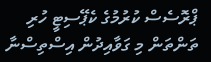ޕްރޮސެސް ކުރުމުގެ ކެޕޭސިޓީ ހުރި ތަންތަން މި ގަވާއިދުން އިސްތިސްނާ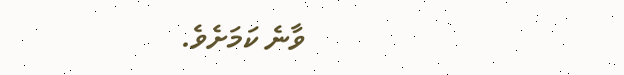ވާނެ ކަމަށެވެ.